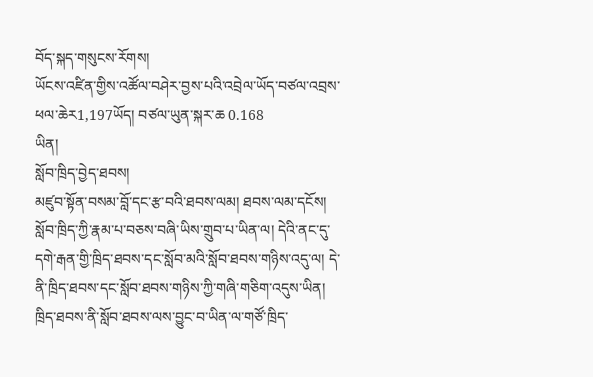བོད་སྐད་གསུངས་རོགས།
ཡོངས་འཛིན་གྱིས་འཚོལ་བཤེར་བྱས་པའི་འབྲེལ་ཡོད་བཙལ་འབྲས་ཕལ་ཆེར1,197ཡོད། བཙལ་ཡུན་སྐར་ཆ 0.168
ཡིན།
སློབ་ཁྲིད་བྱེད་ཐབས།
མཛུབ་སྟོན་བསམ་བློ་དང་རྩ་བའི་ཐབས་ལམ། ཐབས་ལམ་དངོས། སློབ་ཁྲིད་ཀྱི་རྣམ་པ་བཅས་བཞི་ཡིས་གྲུབ་པ་ཡིན་ལ། དེའི་ནང་དུ་དགེ་རྒན་གྱི་ཁྲིད་ཐབས་དང་སློབ་མའི་སློབ་ཐབས་གཉིས་འདུ་ལ། དེ་ནི་ཁྲིད་ཐབས་དང་སློབ་ཐབས་གཉིས་ཀྱི་གཞི་གཅིག་འདུས་ཡིན། ཁྲིད་ཐབས་ནི་སློབ་ཐབས་ལས་བྱུང་བ་ཡིན་ལ་གཙོ་ཁྲིད་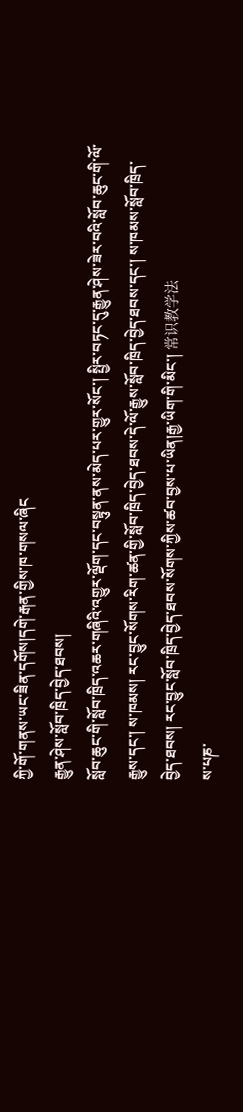ཀྱི་གོ་གནས་ཡང་ཟིན་དགོས།དགེ་རྒན་གྱིས་ཁ་གསལ་ཞིང
རྒྱུན་ཤེས་སློབ་ཁྲིད་བྱེད་ཐབས།
སློབ་ཆུང་གི་སློབ་ཁྲིད་འཆར་གཞིའི་འགྱུར་ལྡོག་དང་བསྟུན་ནས་མེད་པར་གྱུར་སོང་། སྤྱིར་བཏང་དུ་རྒྱུན་ཤེས་ཟེར་བའི་སློབ་ཆུང་གི་ལོ་རྒྱུས་དང་། ས་ཁམས། རང་བྱུང་སོགས་རིག་ཚན་གྱི་སློབ་ཁྲིད་བྱེད་ཐབས་དེ་ལོ་རྒྱུས་སློབ་ཁྲིད་བྱེད་ཐབས་དང་། ས་ཁམས་སློབ་ཁྲིད་བྱེད་ཐབས། རང་བྱུང་སློབ་ཁྲིད་བྱེད་ཐབས་སོགས་ཀྱིས་ཚབ་བྱས་པ་ཡིན།རྒྱ་ཡིག་གི་མིང་། 常识教学法
ས་པཎ་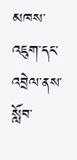མཁས་འཇུག་དང་འབྲེལ་ནས་སློབ་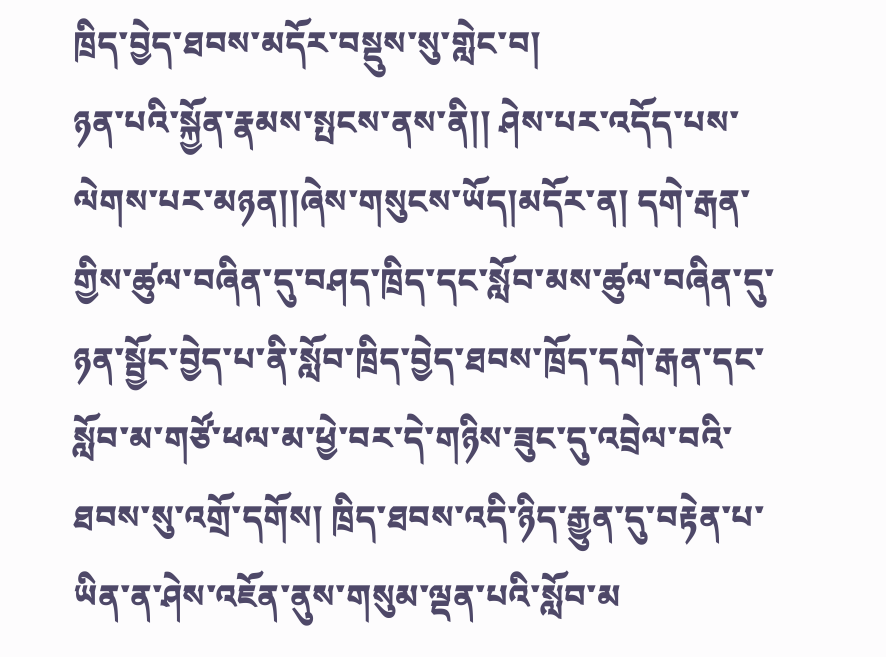ཁྲིད་བྱེད་ཐབས་མདོར་བསྡུས་སུ་གླེང་བ།
ཉན་པའི་སྐྱོན་རྣམས་སྤངས་ནས་ནི།། ཤེས་པར་འདོད་པས་ལེགས་པར་མཉན།།ཞེས་གསུངས་ཡོད།མདོར་ན། དགེ་རྒན་གྱིས་ཚུལ་བཞིན་དུ་བཤད་ཁྲིད་དང་སློབ་མས་ཚུལ་བཞིན་དུ་ཉན་སྦྱོང་བྱེད་པ་ནི་སློབ་ཁྲིད་བྱེད་ཐབས་ཁྲོད་དགེ་རྒན་དང་སློབ་མ་གཙོ་ཕལ་མ་ཕྱེ་བར་དེ་གཉིས་ཟུང་དུ་འབྲེལ་བའི་ཐབས་སུ་འགྲོ་དགོས། ཁྲིད་ཐབས་འདི་ཉིད་རྒྱུན་དུ་བརྟེན་པ་ཡིན་ན་ཤེས་འཇོན་ནུས་གསུམ་ལྡན་པའི་སློབ་མ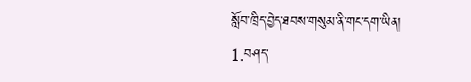སློབ་ཁྲིད་བྱེད་ཐབས་གསུམ་ནི་གང་དག་ཡིན།
1.བཤད་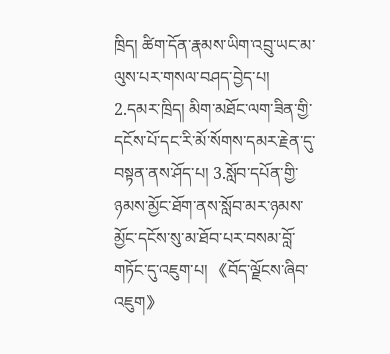ཁྲིད། ཚིག་དོན་རྣམས་ཡིག་འབྲུ་ཡང་མ་ལུས་པར་གསལ་བཤད་བྱེད་པ། 2.དམར་ཁྲིད། མིག་མཐོང་ལག་ཟིན་གྱི་དངོས་པོ་དང་རི་མོ་སོགས་དམར་རྗེན་དུ་བསྟན་ནས་ཤོད་པ། 3.སློབ་དཔོན་གྱི་ཉམས་མྱོང་ཐོག་ནས་སློབ་མར་ཉམས་མྱོང་དངོས་སུ་མ་ཐོབ་པར་བསམ་བློ་གཏོང་དུ་འཇུག་པ། 《བོད་ལྗོངས་ཞིབ་འཇུག》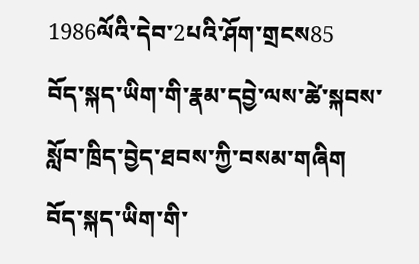1986ལོའི་དེབ་2པའི་ཤོག་གྲངས85
བོད་སྐད་ཡིག་གི་རྣམ་དབྱེ་ལས་ཚེ་སྐབས་སློབ་ཁྲིད་བྱེད་ཐབས་ཀྱི་བསམ་གཞིག
བོད་སྐད་ཡིག་གི་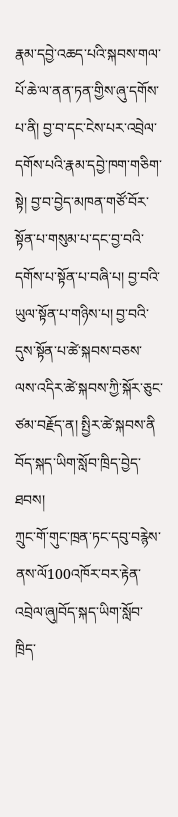རྣམ་དབྱེ་འཆད་པའི་སྐབས་གལ་པོ་ཆེ་ལ་ནན་ཏན་གྱིས་ཞུ་དགོས་པ་ནི། བྱ་བ་དང་ངེས་པར་འབྲེལ་དགོས་པའི་རྣམ་དབྱེ་ཁག་གཅིག་སྟེ། བྱ་བ་བྱེད་མཁན་གཙོ་བོར་སྟོན་པ་གསུམ་པ་དང་བྱ་བའི་དགོས་པ་སྟོན་པ་བཞི་པ། བྱ་བའི་ཡུལ་སྟོན་པ་གཉིས་པ། བྱ་བའི་དུས་སྟོན་པ་ཚེ་སྐབས་བཅས་ལས་འདིར་ཚེ་སྐབས་ཀྱི་སྐོར་ཅུང་ཙམ་བརྗོད་ན། སྤྱིར་ཚེ་སྐབས་ནི
བོད་སྐད་ཡིག་སློབ་ཁྲིད་བྱེད་ཐབས།
ཀྲུང་གོ་གུང་ཁྲན་ཏང་དབུ་བརྙེས་ནས་ལོ100འཁོར་བར་རྟེན་འབྲེལ་ཞུ།བོད་སྐད་ཡིག་སློབ་ཁྲིད་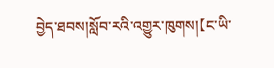བྱེད་ཐབས།སློབ་རའི་འགྱུར་ཁུགས།【ང་ཡི་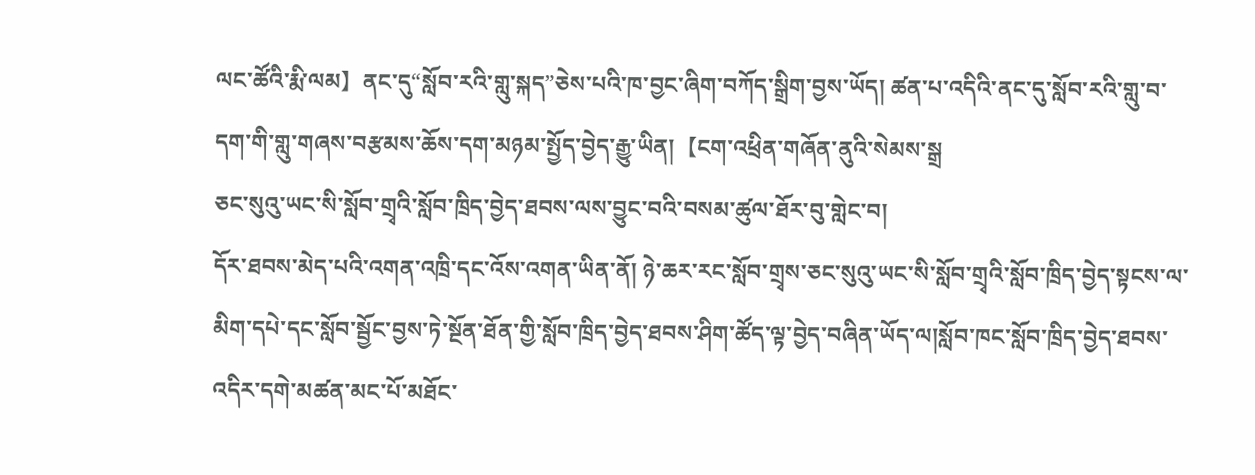ལང་ཚོའི་རྨི་ལམ】ནང་དུ“སློབ་རའི་གླུ་སྐད”ཅེས་པའི་ཁ་བྱང་ཞིག་བཀོད་སྒྲིག་བྱས་ཡོད། ཚན་པ་འདིའི་ནང་དུ་སློབ་རའི་གླུ་བ་དག་གི་གླུ་གཞས་བརྩམས་ཆོས་དག་མཉམ་སྤྱོད་བྱེད་རྒྱུ་ཡིན།【ངག་འཕྲིན་གཞོན་ནུའི་སེམས་སྒྲ
ཅང་སུའུ་ཡང་སི་སློབ་གྲྭའི་སློབ་ཁྲིད་བྱེད་ཐབས་ལས་བྱུང་བའི་བསམ་ཚུལ་ཐོར་བུ་གླེང་བ།
དོར་ཐབས་མེད་པའི་འགན་འཁྲི་དང་འོས་འགན་ཡིན་ནོ། ཉེ་ཆར་རང་སློབ་གྲྭས་ཅང་སུའུ་ཡང་སི་སློབ་གྲྭའི་སློབ་ཁྲིད་བྱེད་སྟངས་ལ་མིག་དཔེ་དང་སློབ་སྦྱོང་བྱས་ཏེ་སྔོན་ཐོན་གྱི་སློབ་ཁྲིད་བྱེད་ཐབས་ཤིག་ཚོད་ལྟ་བྱེད་བཞིན་ཡོད་ལ།སློབ་ཁང་སློབ་ཁྲིད་བྱེད་ཐབས་འདིར་དགེ་མཚན་མང་པོ་མཐོང་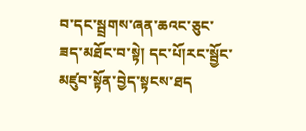བ་དང་སྦྲགས་ཞན་ཆའང་ཅུང་ཟད་མཐོང་བ་སྟེ། དང་པོ།རང་སྦྱོང་མཛུབ་སྟོན་བྱེད་སྟངས་ཐད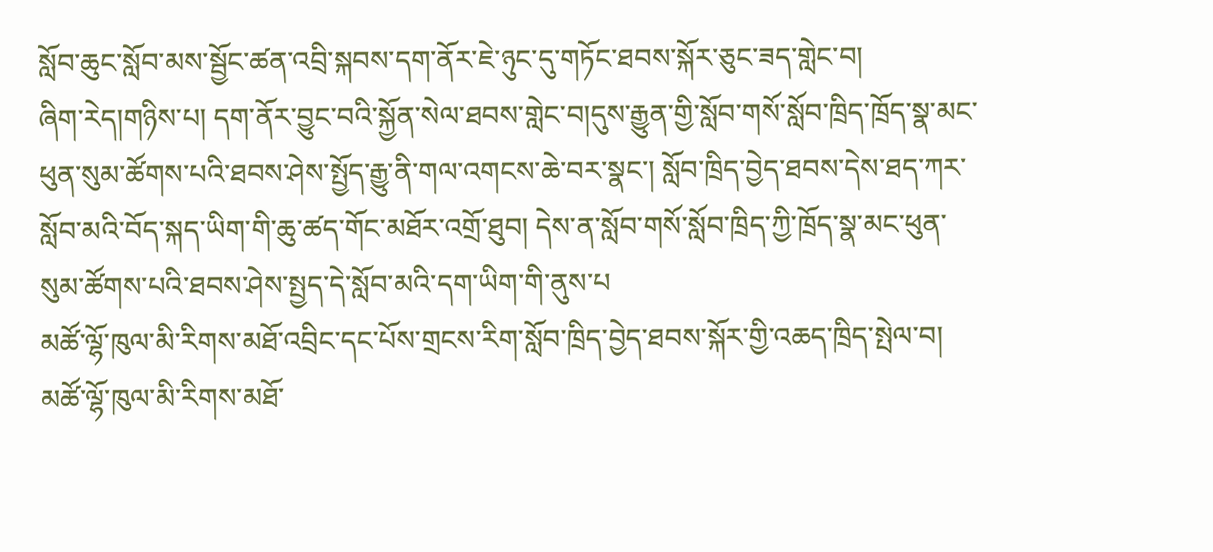སློབ་ཆུང་སློབ་མས་སྦྱོང་ཚན་འབྲི་སྐབས་དག་ནོར་ཇེ་ཉུང་དུ་གཏོང་ཐབས་སྐོར་ཅུང་ཟད་གླེང་བ།
ཞིག་རེད།གཉིས་པ། དག་ནོར་བྱུང་བའི་སྐྱོན་སེལ་ཐབས་གླེང་བ།དུས་རྒྱུན་གྱི་སློབ་གསོ་སློབ་ཁྲིད་ཁྲོད་སྣ་མང་ཕུན་སུམ་ཚོགས་པའི་ཐབས་ཤེས་སྤྱོད་རྒྱུ་ནི་གལ་འགངས་ཆེ་བར་སྣང་། སློབ་ཁྲིད་བྱེད་ཐབས་དེས་ཐད་ཀར་སློབ་མའི་བོད་སྐད་ཡིག་གི་ཆུ་ཚད་གོང་མཐོར་འགྲོ་ཐུབ། དེས་ན་སློབ་གསོ་སློབ་ཁྲིད་ཀྱི་ཁྲོད་སྣ་མང་ཕུན་སུམ་ཚོགས་པའི་ཐབས་ཤེས་སྤྱད་དེ་སློབ་མའི་དག་ཡིག་གི་ནུས་པ
མཚོ་ལྷོ་ཁུལ་མི་རིགས་མཐོ་འབྲིང་དང་པོས་གྲངས་རིག་སློབ་ཁྲིད་བྱེད་ཐབས་སྐོར་གྱི་འཆད་ཁྲིད་སྤེལ་བ།
མཚོ་ལྷོ་ཁུལ་མི་རིགས་མཐོ་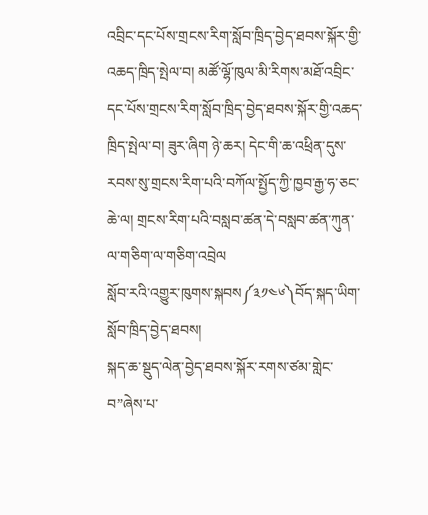འབྲིང་དང་པོས་གྲངས་རིག་སློབ་ཁྲིད་བྱེད་ཐབས་སྐོར་གྱི་འཆད་ཁྲིད་སྤེལ་བ། མཚོ་ལྷོ་ཁུལ་མི་རིགས་མཐོ་འབྲིང་དང་པོས་གྲངས་རིག་སློབ་ཁྲིད་བྱེད་ཐབས་སྐོར་གྱི་འཆད་ཁྲིད་སྤེལ་བ། ཟུར་ཞིག ཉེ་ཆར། དེང་གི་ཆ་འཕྲིན་དུས་རབས་སུ་གྲངས་རིག་པའི་བཀོལ་སྤྱོད་ཀྱི་ཁྱབ་རྒྱ་ཧ་ཅང་ཆེ་ལ། གྲངས་རིག་པའི་བསླབ་ཚན་དེ་བསླབ་ཚན་ཀུན་ལ་གཅིག་ལ་གཅིག་འབྲེལ
སློབ་རའི་འགྱུར་ཁུགས་སྐབས༼༣༡༤༦༽བོད་སྐད་ཡིག་སློབ་ཁྲིད་བྱེད་ཐབས།
སྐད་ཆ་སྡུད་ལེན་བྱེད་ཐབས་སྐོར་རགས་ཙམ་གླེང་བ”ཞེས་པ་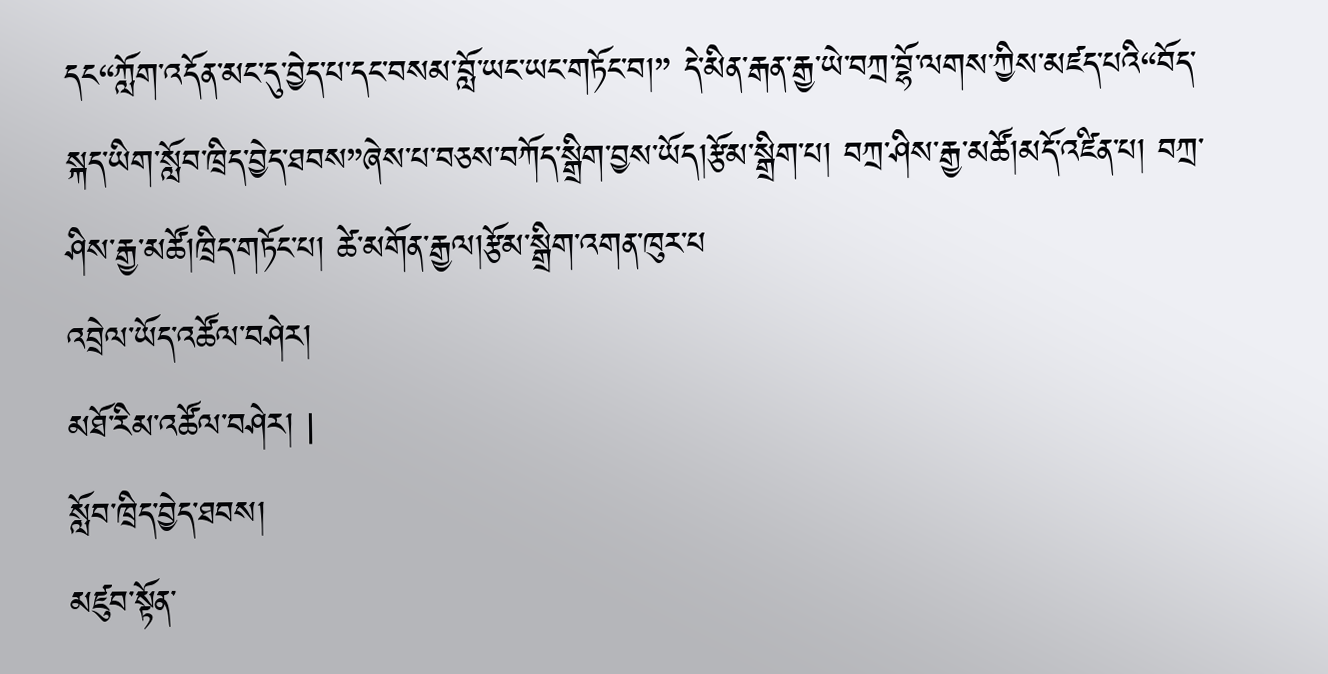དང“ཀློག་འདོན་མང་དུ་བྱེད་པ་དང་བསམ་བློ་ཡང་ཡང་གཏོང་བ།” དེ་མིན་རྒན་རྒྱ་ཡེ་བཀྲ་བྷོ་ལགས་ཀྱིས་མཛད་པའི“བོད་སྐད་ཡིག་སློབ་ཁྲིད་བྱེད་ཐབས”ཞེས་པ་བཅས་བཀོད་སྒྲིག་བྱས་ཡོད།རྩོམ་སྒྲིག་པ། བཀྲ་ཤིས་རྒྱ་མཚོ།མདོ་འཛིན་པ། བཀྲ་ཤིས་རྒྱ་མཚོ།ཁྲིད་གཏོང་པ། ཚེ་མགོན་རྒྱལ།རྩོམ་སྒྲིག་འགན་ཁུར་པ
འབྲེལ་ཡོད་འཚོལ་བཤེར།
མཐོ་རིམ་འཚོལ་བཤེར། |
སློབ་ཁྲིད་བྱེད་ཐབས།
མཛུབ་སྟོན་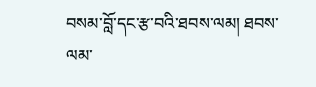བསམ་བློ་དང་རྩ་བའི་ཐབས་ལམ། ཐབས་ལམ་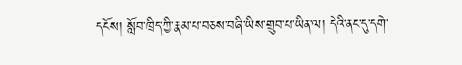དངོས། སློབ་ཁྲིད་ཀྱི་རྣམ་པ་བཅས་བཞི་ཡིས་གྲུབ་པ་ཡིན་ལ། དེའི་ནང་དུ་དགེ་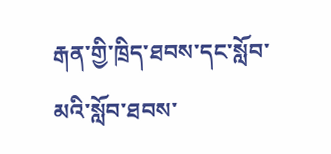རྒན་གྱི་ཁྲིད་ཐབས་དང་སློབ་མའི་སློབ་ཐབས་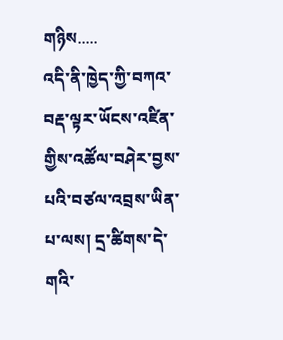གཉིས.....
འདི་ནི་ཁྱེད་ཀྱི་བཀའ་བརྡ་ལྟར་ཡོངས་འཛིན་གྱིས་འཚོལ་བཤེར་བྱས་པའི་བཙལ་འབྲས་ཡིན་པ་ལས། དྲ་ཚིགས་དེ་གའི་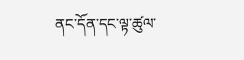ནང་དོན་དང་ལྟ་ཚུལ་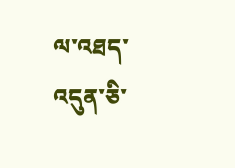ལ་འཐད་འདུན་ཅི་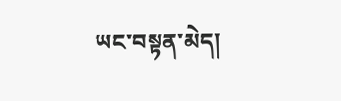ཡང་བསྟན་མེད།